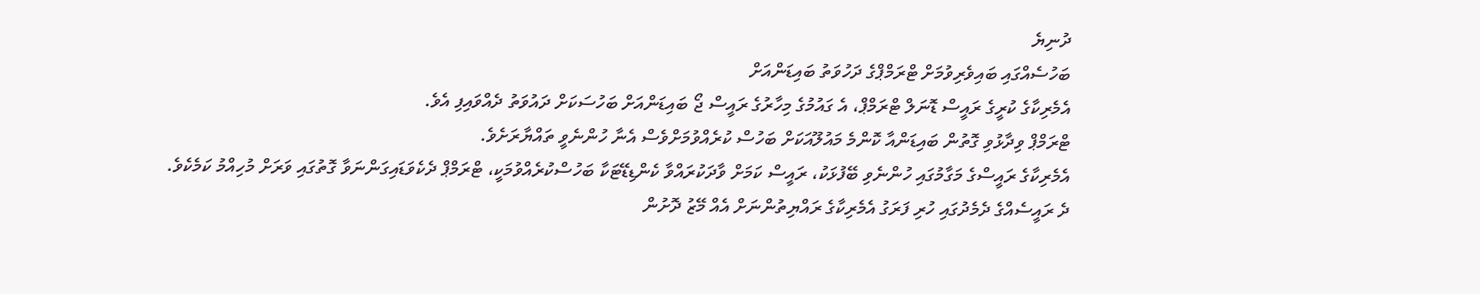ދުނިޔެ
ބަހުސެއްގައި ބައިވެރިވުމަށް ޓްރަމްޕްގެ ދަހުވަތު ބައިޑަންއަށް
އެމެރިކާގެ ކުރީގެ ރައީސް ޑޮނަލް ޓްރަމްޕް، އެ ގައުމުގެ މިހާރުގެ ރައީސް ޖޯ ބައިޑަންއަށް ބަހުސަކަށް ދައުވަތު ދެއްވައިފި އެވެ.
ޓްރަމްޕް ވިދާޅުވި ގޮތުން ބައިޑަންއާ ކޮންމެ މައުލޫއަކަށް ބަހުސް ކުރެއްވުމަށްވެސް އެނާ ހުންނެވީ ތައްޔާރަށެވެ.
އެމެރިކާގެ ރައީސްގެ މަގާމުގައި ހުންނެވި ބޭފުޅަކު، ރައީސް ކަމަށް ވާދަކުރައްވާ ކެންޑިޑޭޓަކާ ބަހުސްކުރެއްވުމަކީ، ޓްރަމްޕް ދެކެވަޑައިގަންނަވާ ގޮތުގައި ވަރަށް މުހިއްމު ކަމެކެވެ.
ދެ ރައީސެއްގެ ދެމެދުގައި ހުރި ފަރަގު އެމެރިކާގެ ރައްޔިތުންނަށް އެއް މޭޒު ދޮށުން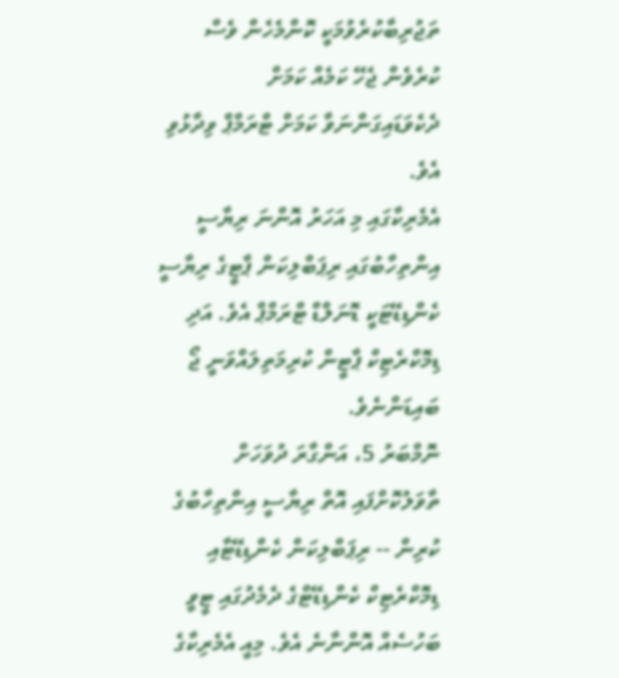ތަޖުރިބާކުރެވުމަކީ ކޮންމެހެން ވެސް ކުރެވެން ޖެހޭ ކަމެއް ކަމަށް ދެކެވަޑައިގަންނަވާ ކަމަށް ޓްރަމްޕް ވިދާޅުވި އެވެ.
އެމެރިކާގައި މި އަހަރު އޮންނަ ރިޔާސީ އިންތިހާބުގައި ރިޕަބްލިކަން ޕާޓީގެ ރިޔާސީ ކެންޑިޑޭޓަކީ ޑޮނަލްޑް ޓްރަމްޕް އެވެ. އަދި ޑިމޮކްރެޓިކް ޕާޓީން ކުރިމަތިލައްވަނީ ޖޯ ބައިޑަންނެވެ.
ނޮމްބަރު 5، އަންގާރަ ދުވަހަށް ތާވަލުކޮށްފައި އޮތް ރިޔާސީ އިންތިހާބުގެ ކުރިން -- ރިޕަބްލިކަން ކެންޑިޑޭޓާއި ޑިމޮކްރެޓިކް ކެންޑިޑޭޓްގެ ދެމެދުގައި ޓީވީ ބަހުސެއް އޮންނާނެ އެވެ. މިއީ އެމެރިކާގެ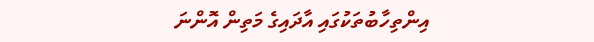އިންތިހާބުތަކުގައި އާދައިގެ މަތިން އޮންނަ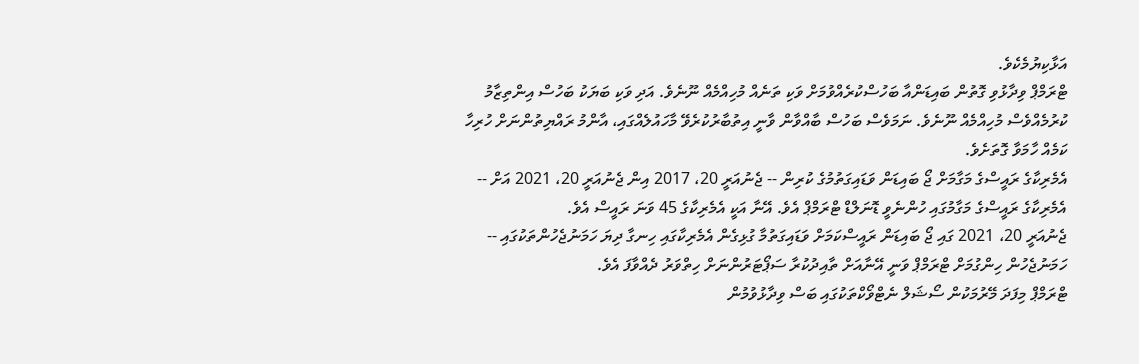އަޅާކިޔުމެކެވެ.
ޓްރަމްޕް ވިދާޅުވި ގޮތުން ބައިޑަންއާ ބަހުސްކުރެއްވުމަށް ވަކި ތަނެއް މުހިއްމެއް ނޫނެވެ. އަދި ވަކި ބަޔަކު ބަހުސް އިންތިޒާމު ކުރުމެއްވެސް މުހިއްމެއް ނޫނެވެ. ނަމަވެސް ބަހުސް ބާއްވާން ވާނީ އިތުބާރުކުރެވޭ މާހައުލެއްގައި، އާންމު ރައްޔިތުންނަށް ހުރިހާ ކަމެއް ހާމަވާ ގޮތަށެވެ.
އެމެރިކާގެ ރައީސްގެ މަގާމަށް ޖޯ ބައިޑަން ވަޑައިގަތުމުގެ ކުރިން -- ޖެނުއަރީ 20، 2017 އިން ޖެނުއަރީ 20، 2021 އަށް -- އެމެރިކާގެ ރައީސްގެ މަގާމުގައި ހުންނެވީ ޑޮނަލްޑް ޓްރަމްޕް އެވެ. އޭނާ އަކީ އެމެރިކާގެ 45 ވަނަ ރައީސް އެވެ.
ޖެނުއަރީ 20، 2021 ގައި ޖޯ ބައިޑަން ރައީސްކަމަށް ވަޑައިގަތުމާ ގުޅިގެން އެމެރިކާގައި ހިނގާ ދިޔަ ހަމަނުޖެހުންތަކުގައި -- ހަމަނުޖެހުން ހިންގުމަށް ޓްރަމްޕް ވަނީ އޭނާއަށް ތާއިދުކުރާ ސަޕޯޓަރުންނަށް ހިތްވަރު ދެއްވާފަ އެވެ.
ޓްރަމްޕް މިފަދަ މޭރުމަކުން ސޯޝަލް ނެޓްވޯކްތަކުގައި ބަސް ވިދާޅުވުމުން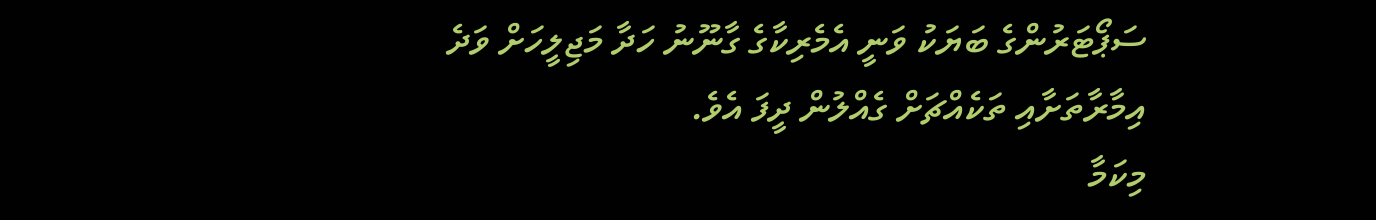ސަޕޯޓަރުންގެ ބަޔަކު ވަނީ އެމެރިކާގެ ގާނޫނު ހަދާ މަޖިލީހަށް ވަދެ އިމާރާތަށާއި ތަކެއްޗަށް ގެއްލުން ދީފަ އެވެ.
މިކަމާ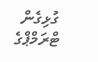ގުޅިގެން ޓްރަމްޕްގެ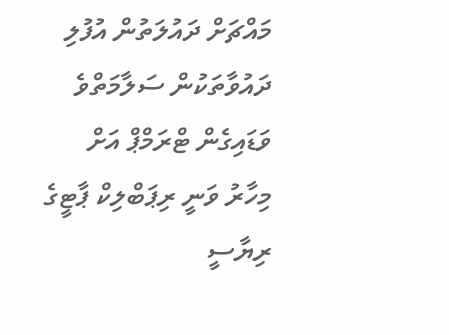މައްޗަށް ދައުލަތުން އުފުލި ދައުވާތަކުން ސަލާމަތްވެ ވަޑައިގެން ޓްރަމްޕް އަށް މިހާރު ވަނީ ރިޕަބްލިކް ޕާޓީގެ ރިޔާސީ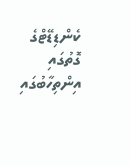ކެންޑިޑޭޓްގެ ގޮތުގައި އިންތިހާބުގައި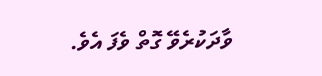ވާދަކުރެވޭ ގޮތް ވެފަ އެވެ.